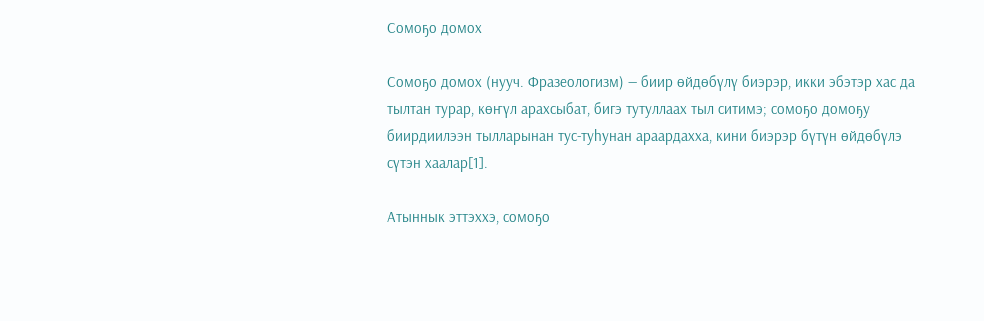Сомоҕо домох

Сомоҕо домох (нууч. Фразеологизм) — биир өйдөбүлү биэрэр, икки эбэтэр хас да тылтан турар, көҥүл арахсыбат, бигэ тутуллаах тыл ситимэ; сомоҕо домоҕу биирдиилээн тылларынан тус-туһунан араардахха, кини биэрэр бүтүн өйдөбүлэ сүтэн хаалар[1].

Атыннык эттэххэ, сомоҕо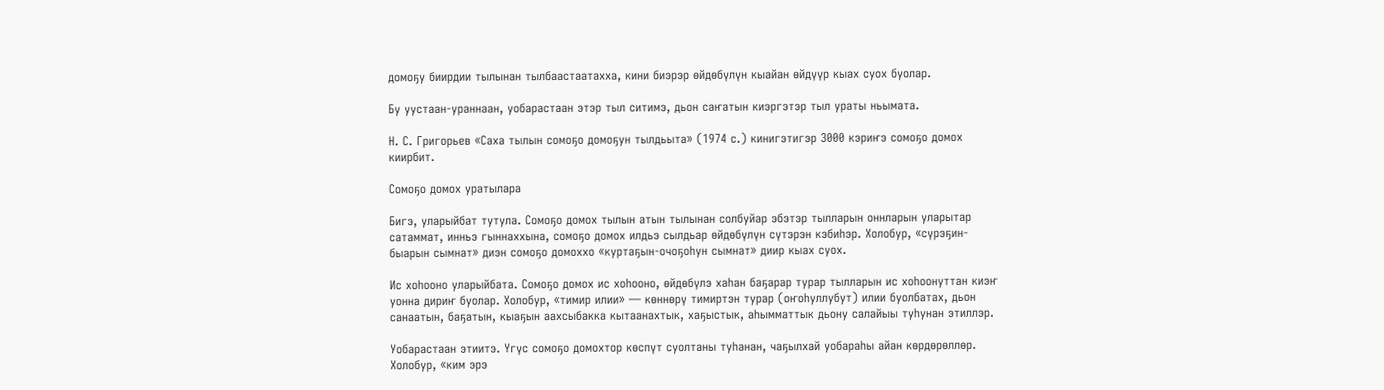домоҕу биирдии тылынан тылбаастаатахха, кини биэрэр өйдөбүлүн кыайан өйдүүр кыах суох буолар.

Бу уустаан-ураннаан, уобарастаан этэр тыл ситимэ, дьон саҥатын киэргэтэр тыл ураты ньымата.

Н. С. Григорьев «Саха тылын сомоҕо домоҕун тылдьыта» (1974 с.) кинигэтигэр 3000 кэриҥэ сомоҕо домох киирбит.

Сомоҕо домох уратылара

Бигэ, уларыйбат тутула. Сомоҕо домох тылын атын тылынан солбуйар эбэтэр тылларын оннларын уларытар сатаммат, инньэ гыннаххына, сомоҕо домох илдьэ сылдьар өйдөбүлүн сүтэрэн кэбиһэр. Холобур, «сүрэҕин-быарын сымнат» диэн сомоҕо домоххо «куртаҕын-очоҕоһун сымнат» диир кыах суох.

Ис хоһооно уларыйбата. Сомоҕо домох ис хоһооно, өйдөбүлэ хаһан баҕарар турар тылларын ис хоһоонуттан киэҥ уонна дириҥ буолар. Холобур, «тимир илии» — көннөрү тимиртэн турар (оҥоһуллубут) илии буолбатах, дьон санаатын, баҕатын, кыаҕын аахсыбакка кытаанахтык, хаҕыстык, аһымматтык дьону салайыы туһунан этиллэр.

Уобарастаан этиитэ. Үгүс сомоҕо домохтор көспүт суолтаны туһанан, чаҕылхай уобараһы айан көрдөрөллөр. Холобур, «ким эрэ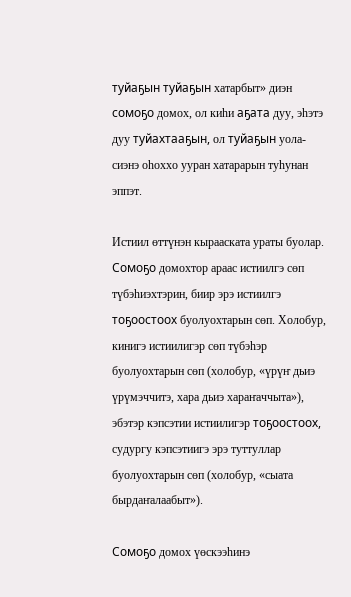туйаҕын туйаҕын хатарбыт» диэн сомоҕо домох, ол киһи аҕата дуу, эһэтэ дуу туйахтааҕын, ол туйаҕын уола-сиэнэ оһоххо ууран хатарарын туһунан эппэт.

Истиил өттүнэн кырааската ураты буолар. Сомоҕо домохтор араас истиилгэ сөп түбэһиэхтэрин, биир эрэ истиилгэ тоҕоостоох буолуохтарын сөп. Холобур, кинигэ истиилигэр сөп түбэһэр буолуохтарын сөп (холобур, «үрүҥ дьиэ үрүмэччитэ, хара дьиэ хараҥаччыта»), эбэтэр кэпсэтии истиилигэр тоҕоостоох, судургу кэпсэтиигэ эрэ туттуллар буолуохтарын сөп (холобур, «сыата бырдаҥалаабыт»).

Сомоҕо домох үөскээһинэ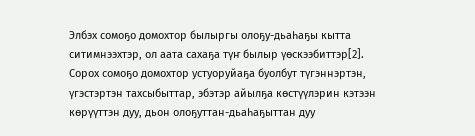Элбэх сомоҕо домохтор былыргы олоҕу-дьаһаҕы кытта ситимнээхтэр, ол аата сахаҕа түҥ былыр үөскээбиттэр[2]. Сорох сомоҕо домохтор устуоруйаҕа буолбут түгэннэртэн, үгэстэртэн тахсыбыттар, эбэтэр айылҕа көстүүлэрин кэтээн көрүүттэн дуу, дьон олоҕуттан-дьаһаҕыттан дуу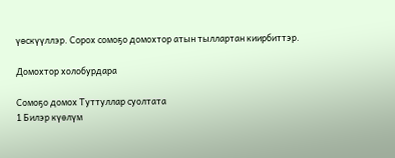үөскүүллэр. Сорох сомоҕо домохтор атын тыллартан киирбиттэр.

Домохтор холобурдара

Сомоҕо домох Туттуллар суолтата
1 Билэр күөлүм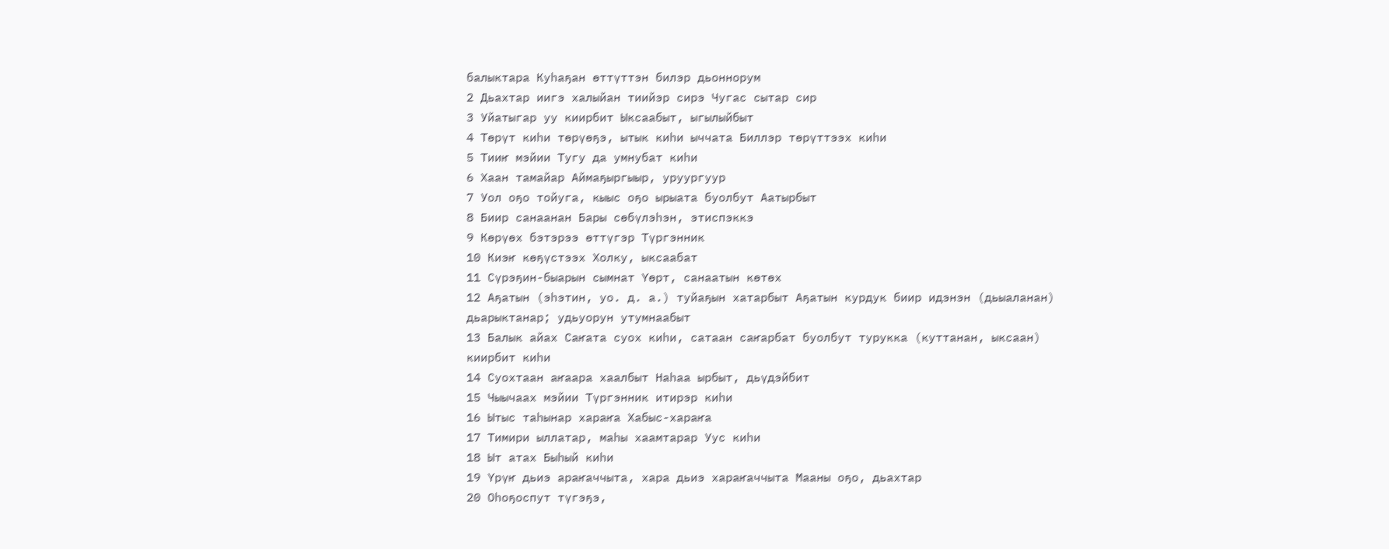балыктара Куһаҕан өттүттэн билэр дьоннорум
2 Дьахтар иигэ халыйан тиийэр сирэ Чугас сытар сир
3 Уйатыгар уу киирбит Ыксаабыт, ыгылыйбыт
4 Төрүт киhи төрүөҕэ, ытык киhи ыччата Биллэр төрүттээх киhи
5 Тииҥ мэйии Тугу да умнубат киhи
6 Хаан тамайар Аймаҕыргыыр, уруургуур
7 Уол оҕо тойуга, кыыс оҕо ырыата буолбут Аатырбыт
8 Биир санаанан Бары сөбүлэhэн, этиспэккэ
9 Көрүөх бэтэрээ өттүгэр Түргэнник
10 Киэҥ көҕүстээх Холку, ыксаабат
11 Сүрэҕин-быарын сымнат Үөрт, санаатын көтөх
12 Аҕатын (эһэтин, уо. д. а.) туйаҕын хатарбыт Аҕатын курдук биир идэнэн (дьыаланан) дьарыктанар; удьуорун утумнаабыт
13 Балык айах Саҥата суох киһи, сатаан саҥарбат буолбут турукка (куттанан, ыксаан) киирбит киһи
14 Суохтаан аҥаара хаалбыт Наһаа ырбыт, дьүдэйбит
15 Чыычаах мэйии Түргэнник итирэр киһи
16 Ытыс таһынар хараҥа Хабыс-хараҥа
17 Тимири ыллатар, маһы хаамтарар Уус киһи
18 Ыт атах Быhый киhи
19 Үрүҥ дьиэ араҥаччыта, хара дьиэ хараҥаччыта Мааны оҕо, дьахтар
20 Оһоҕоспут түгэҕэ,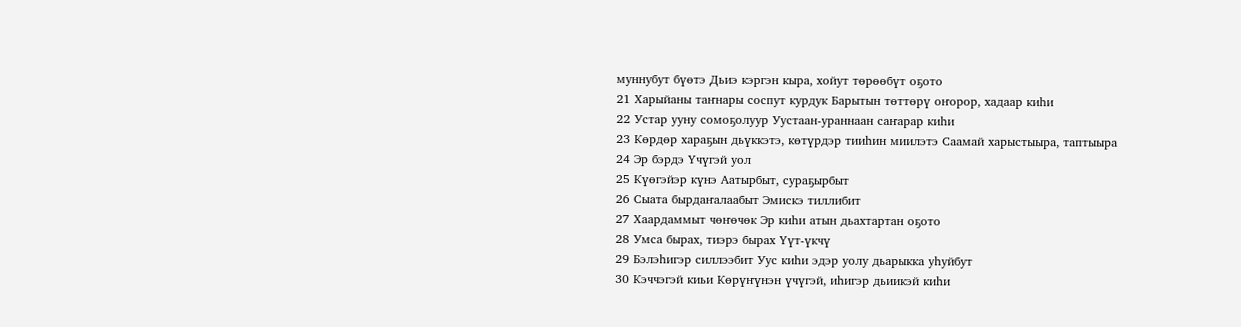муннубут бүөтэ Дьиэ кэргэн кыра, хойут төрөөбүт оҕото
21 Харыйаны таҥнары соспут курдук Барытын төттөрү оҥорор, хадаар киһи
22 Устар ууну сомоҕолуур Уустаан-ураннаан саҥарар киһи
23 Көрдөр хараҕын дьүккэтэ, көтүрдэр тииһин миилэтэ Саамай харыстыыра, таптыыра
24 Эр бэрдэ Үчүгэй уол
25 Күөгэйэр күнэ Аатырбыт, сураҕырбыт
26 Сыата бырдаҥалаабыт Эмискэ тиллибит
27 Хаардаммыт чөҥөчөк Эр киһи атын дьахтартан оҕото
28 Умса бырах, тиэрэ бырах Үүт-үкчү
29 Бэлэһигэр силлээбит Уус киһи эдэр уолу дьарыкка уһуйбут
30 Кэччэгэй киьи Көрүҥүнэн үчүгэй, иhигэр дьиикэй киhи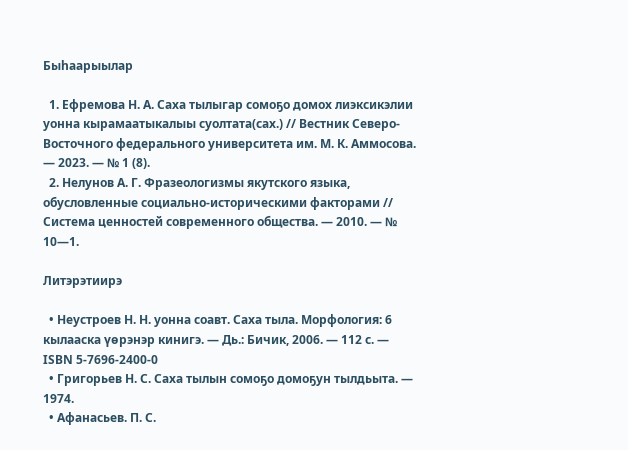Быһаарыылар

  1. Ефремова Н. А. Саха тылыгар сомоҕо домох лиэксикэлии уонна кырамаатыкалыы суолтата(сах.) // Вестник Северо-Восточного федерального университета им. М. К. Аммосова. — 2023. — № 1 (8).
  2. Нелунов А. Г. Фразеологизмы якутского языка, обусловленные социально-историческими факторами // Система ценностей современного общества. — 2010. — № 10—1.

Литэрэтиирэ

  • Неустроев Н. Н. уонна соавт. Саха тыла. Морфология: 6 кылааска үөрэнэр кинигэ. — Дь.: Бичик, 2006. — 112 с. — ISBN 5-7696-2400-0
  • Григорьев Н. С. Саха тылын сомоҕо домоҕун тылдьыта. — 1974.
  • Афанасьев. П. С.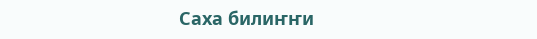Саха билиҥҥи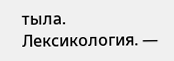тыла. Лексикология. —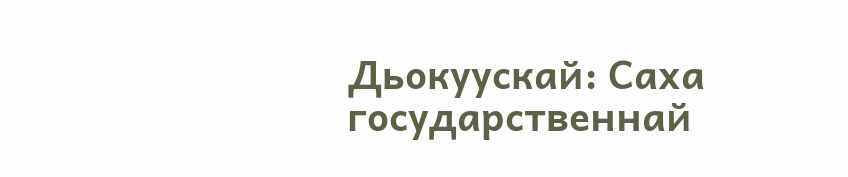Дьокуускай: Саха государственнай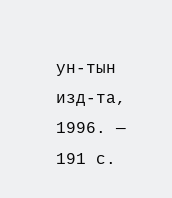ун-тын изд-та, 1996. — 191 с.